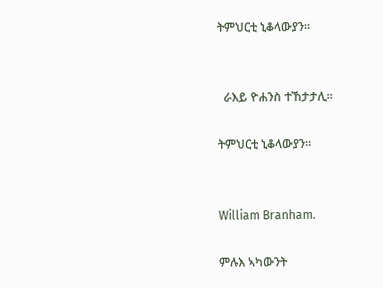ትምህርቲ ኒቆላውያን።


  ራእይ ዮሐንስ ተኸታታሊ።

ትምህርቲ ኒቆላውያን።


William Branham.

ምሉእ ኣካውንት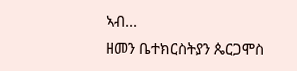ኣብ...
ዘመን ቤተክርስትያን ጴርጋሞስ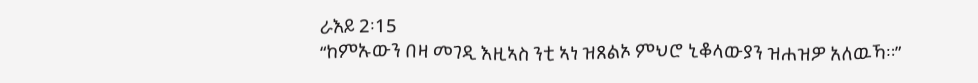ራእይ 2፡15
“ከምኡውን በዛ መገዲ እዚኣስ ንቲ ኣነ ዝጸልኦ ምህሮ ኒቆላውያን ዝሐዝዎ አለዉኻ።”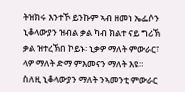ትዝክሩ እንተኾ ይንኩም ኣብ ዘመነ ኤፌሶን ኒቆላውያን ዝብል ቃል ካብ ክልተ ናይ ግሪኽ ቃል ዝተረኽበ ኮይኑ፡ ኒቃዎ ማለት ምውራር፣ ላዎ ማለት ድማ ምእመናን ማለት እዩ። ስለዚ ኒቆላውያን ማለት ንኣመንቲ ምውራር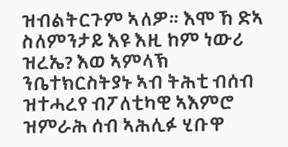ዝብልትርጉም ኣለዎ። እሞ ኸ ድኣ ስለምንታይ እዩ እዚ ከም ነውሪ ዝረኤ? እወ ኣምላኽ ንቤተክርስትያኑ ኣብ ትሕቲ ብሰብ ዝተሓረየ ብፖለቲካዊ ኣእምሮ ዝምራሕ ሰብ ኣሕሊፉ ሂቡዋ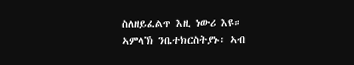ስለዘይፈልጥ እዚ ነውሪ እዩ። ኣምላኽ ንቤተክርስትያኑ፡ ኣብ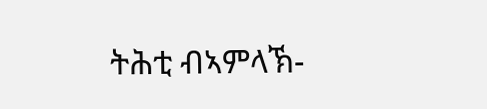ትሕቲ ብኣምላኽ-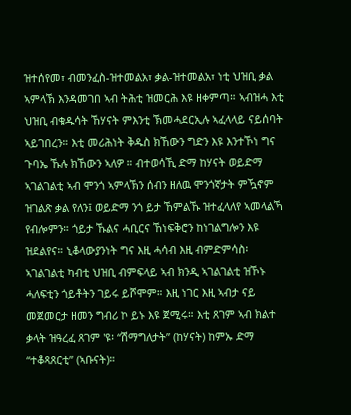ዝተሰየመ፣ ብመንፈስ-ዝተመልአ፣ ቃል-ዝተመልአ፣ ነቲ ህዝቢ ቃል ኣምላኽ እንዳመገበ ኣብ ትሕቲ ዝመርሕ እዩ ዘቀምጣ። ኣብዝሓ እቲ ህዝቢ ብቁዱሳት ኸሃናት ምእንቲ ኽመሓደርኢሉ ኣፈላላይ ናይሰባት ኣይገበረን። እቲ መሪሕነት ቅዱስ ክኸውን ግድን እዩ እንተኾነ ግና ጉባኤ ኹሉ ክኸውን ኣለዎ ። ብተወሳኺ ድማ ከሃናት ወይድማ ኣገልገልቲ ኣብ ሞንጎ ኣምላኽን ሰብን ዘለዉ ሞንጎኛታት ምዃኖም ዝገልጽ ቃል የለን፤ ወይድማ ንጎ ይታ ኸምልኹ ዝተፈላለየ ኣመላልኻ የብሎምን። ጎይታ ኹልና ሓቢርና ኸነፍቅሮን ከነገልግሎን እዩ ዝደልየና። ኒቆላውያንነት ግና እዚ ሓሳብ እዚ ብምድምሳስ፡ ኣገልገልቲ ካብቲ ህዝቢ ብምፍላይ ኣብ ክንዲ ኣገልገልቲ ዝኾኑ ሓለፍቲን ጎይቶትን ገይሩ ይሾሞም። እዚ ነገር እዚ ኣብታ ናይ መጀመርታ ዘመን ግብሪ ኮ ይኑ እዩ ጀሚሩ። እቲ ጸገም ኣብ ክልተ ቃላት ዝዓረፈ ጸገም 'ዩ፡ “ሽማግለታት” (ከሃናት) ከምኡ ድማ “ተቆጻጸርቲ” (ኣቡናት)።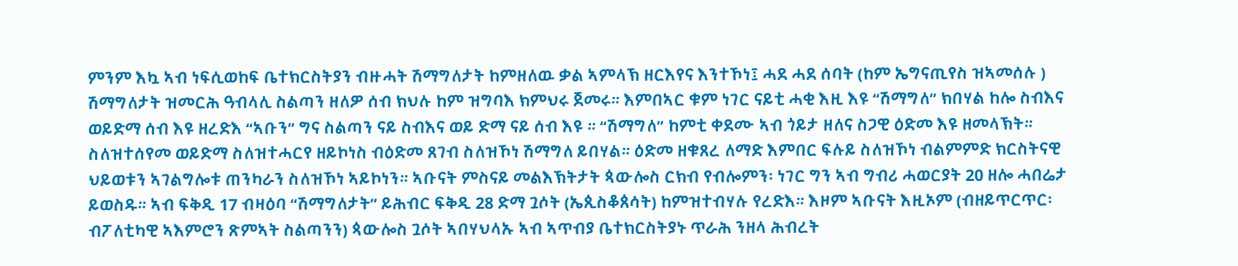ምንም እኳ ኣብ ነፍሲወከፍ ቤተክርስትያን ብዙሓት ሽማግለታት ከምዘለዉ ቃል ኣምላኽ ዘርእየና እንተኾነ፤ ሓደ ሓደ ሰባት (ከም ኤግናጢየስ ዝኣመሰሉ ) ሽማግለታት ዝመርሕ ዓብላሊ ስልጣን ዘለዎ ሰብ ክህሉ ከም ዝግባእ ክምህሩ ጀመሩ። እምበኣር ቁም ነገር ናይቲ ሓቂ እዚ እዩ “ሽማግለ” ክበሃል ከሎ ስብእና ወይድማ ሰብ እዩ ዘረድእ “ኣቡን” ግና ስልጣን ናይ ስብእና ወይ ድማ ናይ ሰብ እዩ ። “ሽማግለ” ከምቲ ቀደሙ ኣብ ጎይታ ዘለና ስጋዊ ዕድመ እዩ ዘመላኽት። ስለዝተሰየመ ወይድማ ስለዝተሓርየ ዘይኮነስ ብዕድመ ጸገብ ስለዝኾነ ሽማግለ ይበሃል። ዕድመ ዘቁጸረ ለማድ እምበር ፍሉይ ስለዝኾነ ብልምምድ ክርስትናዊ ህይወቱን ኣገልግሎቱ ጠንካራን ስለዝኾነ ኣይኮነን። ኣቡናት ምስናይ መልእኽትታት ጳውሎስ ርክብ የብሎምን፡ ነገር ግን ኣብ ግብሪ ሓወርያት 20 ዘሎ ሓበሬታ ይወስዱ። ኣብ ፍቅዲ 17 ብዛዕባ “ሽማግለታት” ይሕብር ፍቅዲ 28 ድማ ጓሶት (ኤጲስቆጰሳት) ከምዝተብሃሉ የረድእ። እዞም ኣቡናት እዚኦም (ብዘይጥርጥር፡ ብፖለቲካዊ ኣእምሮን ጽምኣት ስልጣንን) ጳውሎስ ጓሶት ኣበሃህላኡ ኣብ ኣጥብያ ቤተክርስትያኑ ጥራሕ ንዘላ ሕብረት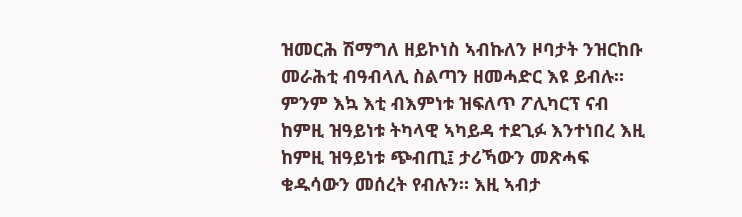ዝመርሕ ሽማግለ ዘይኮነስ ኣብኩለን ዞባታት ንዝርከቡ መራሕቲ ብዓብላሊ ስልጣን ዘመሓድር እዩ ይብሉ። ምንም እኳ እቲ ብእምነቱ ዝፍለጥ ፖሊካርፕ ናብ ከምዚ ዝዓይነቱ ትካላዊ ኣካይዳ ተደጊፉ እንተነበረ እዚ ከምዚ ዝዓይነቱ ጭብጢ፤ ታሪኻውን መጽሓፍ ቁዱሳውን መሰረት የብሉን። እዚ ኣብታ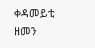ቀዳመይቲ ዘመን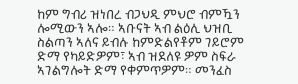ከም ግብሪ ዝነበረ ብጋህዲ ምህሮ ብምዃን ሎሚውን ኣሎ። ኣቡናት ኣብ ልዕሊ ህዝቢ ስልጣን ኣለና ይብሉ ከምድልየቶም ገይሮም ድማ የካይድዎም፣ ኣብ ዝደለዩ ዎም ስፍራ ኣገልግሎት ድማ የቀምጥዎም። መንፈስ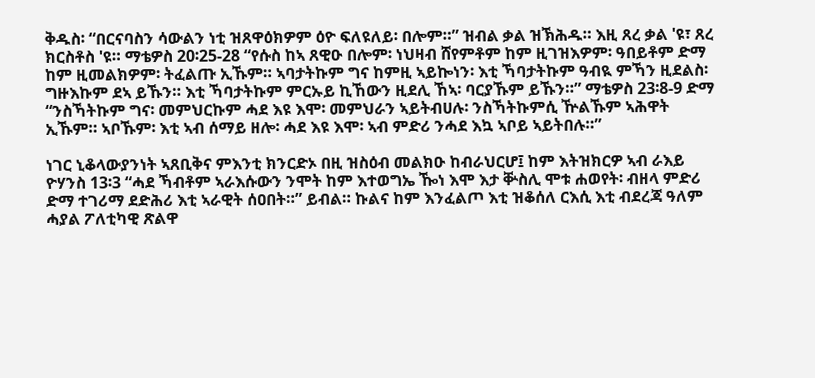ቅዱስ፡ “በርናባስን ሳውልን ነቲ ዝጸዋዕክዎም ዕዮ ፍለዩለይ፡ በሎም።” ዝብል ቃል ዝኽሕዱ። እዚ ጸረ ቃል 'ዩ፣ ጸረ ክርስቶስ 'ዩ። ማቴዎስ 20፡25-28 “የሱስ ከኣ ጸዊዑ በሎም፡ ነህዛብ ሸየምቶም ከም ዚገዝእዎም፡ ዓበይቶም ድማ ከም ዚመልክዎም፡ ትፈልጡ ኢኹም። ኣባታትኩም ግና ከምዚ ኣይኰነን፡ እቲ ኻባታትኩም ዓብዪ ምኻን ዚደልስ፡ ግዙእኩም ደኣ ይኹን። እቲ ኻባታትኩም ምርኡይ ኪኸውን ዚደሊ ኸኣ፡ ባርያኹም ይኹን።” ማቴዎስ 23፡8-9 ድማ “ንስኻትኩም ግና፡ መምህርኩም ሓደ እዩ እሞ፡ መምህራን ኣይትብሀሉ፡ ንስኻትኩምሲ ዅልኹም ኣሕዋት ኢኹም። ኣቦኹም፡ እቲ ኣብ ሰማይ ዘሎ፡ ሓደ እዩ እሞ፡ ኣብ ምድሪ ንሓደ እኳ ኣቦይ ኣይትበሉ።”

ነገር ኒቆላውያንነት ኣጸቢቅና ምእንቲ ክንርድኦ በዚ ዝስዕብ መልክዑ ከብራህርሆ፤ ከም እትዝክርዎ ኣብ ራእይ ዮሃንስ 13፡3 “ሓደ ኻብቶም ኣራእሱውን ንሞት ከም እተወግኤ ዀነ እሞ እታ ቝስሊ ሞቱ ሐወየት፡ ብዘላ ምድሪ ድማ ተገሪማ ደድሕሪ እቲ ኣራዊት ሰዐበት።” ይብል። ኩልና ከም እንፈልጦ እቲ ዝቆሰለ ርእሲ እቲ ብደረጃ ዓለም ሓያል ፖለቲካዊ ጽልዋ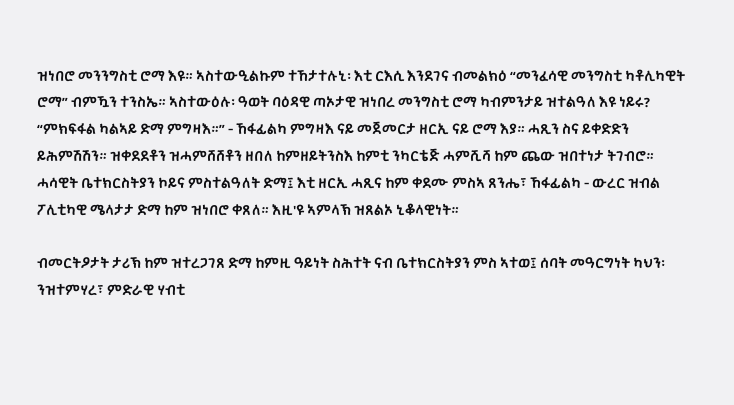ዝነበሮ መንንግስቲ ሮማ እዩ። ኣስተውዒልኩም ተኸታተሉኒ፡ እቲ ርእሲ እንደገና ብመልክዕ “መንፈሳዊ መንግስቲ ካቶሊካዊት ሮማ” ብምዃን ተንስኤ። ኣስተውዕሉ፡ ዓወት ባዕዳዊ ጣኦታዊ ዝነበረ መንግስቲ ሮማ ካብምንታይ ዝተልዓለ እዩ ነይሩ? “ምክፍፋል ካልኣይ ድማ ምግዛእ።” - ኸፋፊልካ ምግዛእ ናይ መጀመርታ ዘርኢ ናይ ሮማ እያ። ሓጺን ስና ይቀድድን ይሕምሽሽን። ዝቀደደቶን ዝሓምሸሸቶን ዘበለ ከምዘይትንስእ ከምቲ ንካርቴጅ ሓምሺሻ ከም ጨው ዝበተነታ ትገብሮ። ሓሳዊት ቤተክርስትያን ኮይና ምስተልዓለት ድማ፤ እቲ ዘርኢ ሓጺና ከም ቀደሙ ምስኣ ጸንሔ፣ ኸፋፊልካ - ውረር ዝብል ፖሊቲካዊ ሜላታታ ድማ ከም ዝነበሮ ቀጸለ። እዚ'ዩ ኣምላኽ ዝጸልኦ ኒቆላዊነት።

ብመርትዖታት ታሪኽ ከም ዝተረጋገጸ ድማ ከምዚ ዓይነት ስሕተት ናብ ቤተክርስትያን ምስ ኣተወ፤ ሰባት መዓርግነት ካህን፡ ንዝተምሃረ፣ ምድራዊ ሃብቲ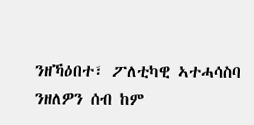ንዘኻዕበተ፣ ፖለቲካዊ ኣተሓሳስባ ንዘለዎን ሰብ ከም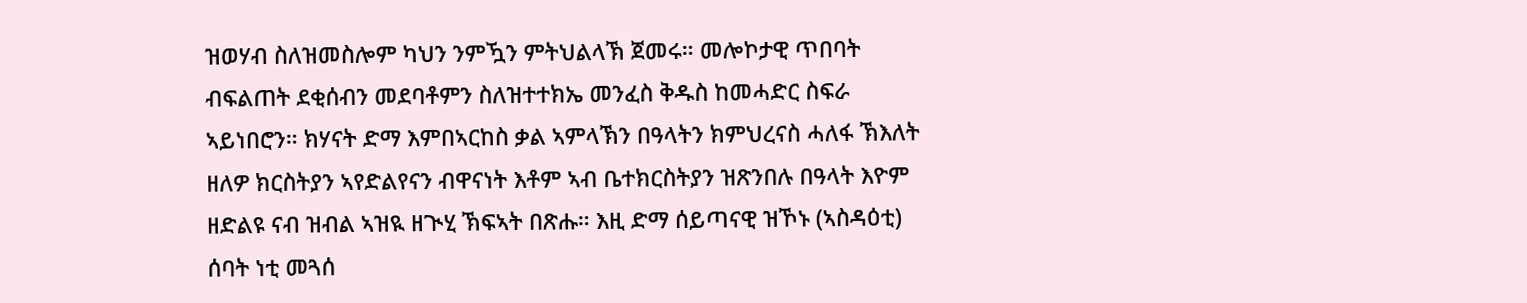ዝወሃብ ስለዝመስሎም ካህን ንምዃን ምትህልላኽ ጀመሩ። መሎኮታዊ ጥበባት ብፍልጠት ደቂሰብን መደባቶምን ስለዝተተክኤ መንፈስ ቅዱስ ከመሓድር ስፍራ ኣይነበሮን። ክሃናት ድማ እምበኣርከስ ቃል ኣምላኽን በዓላትን ክምህረናስ ሓለፋ ኽእለት ዘለዎ ክርስትያን ኣየድልየናን ብዋናነት እቶም ኣብ ቤተክርስትያን ዝጽንበሉ በዓላት እዮም ዘድልዩ ናብ ዝብል ኣዝዪ ዘጒሂ ኽፍኣት በጽሑ። እዚ ድማ ሰይጣናዊ ዝኾኑ (ኣስዳዕቲ) ሰባት ነቲ መጓሰ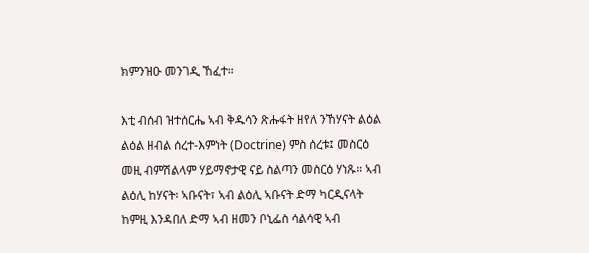ክምንዝዑ መንገዲ ኸፈተ።

እቲ ብሰብ ዝተሰርሔ ኣብ ቅዱሳን ጽሑፋት ዘየለ ንኸሃናት ልዕል ልዕል ዘብል ሰረተ-እምነት (Doctrine) ምስ ሰረቱ፤ መስርዕ መዚ ብምሽልላም ሃይማኖታዊ ናይ ስልጣን መስርዕ ሃነጹ። ኣብ ልዕሊ ከሃናት፡ ኣቡናት፣ ኣብ ልዕሊ ኣቡናት ድማ ካርዲናላት ከምዚ እንዳበለ ድማ ኣብ ዘመን ቦኒፌስ ሳልሳዊ ኣብ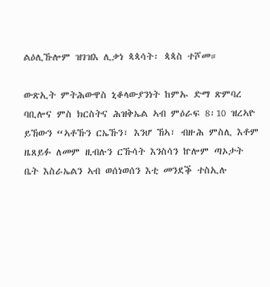ልዕሊኹሎም ዝገዝእ ሊቃነ ጳጳሳት፡ ጳጳስ ተሾመ።

ውጽኢት ምትሕውዋስ ኒቆላውያንነት ከምኡ ድማ ጽምባረ ባቢሎና ምስ ክርስትና ሕዝቅኤል ኣብ ምዕራፍ 8፡10 ዝረኣዮ ይኸውን “ኣቶኹን ርኤኹን፣ እንሆ ኸኣ፣ ብዙሕ ምስሊ እቶም ዜጸይፉ ለመም ዚብሉን ርኹሳት እንስሳን ኵሎም ጣኦታት ቤት እስራኤልን ኣብ ወሰነወሰን እቲ መንደቕ ተስኢሉ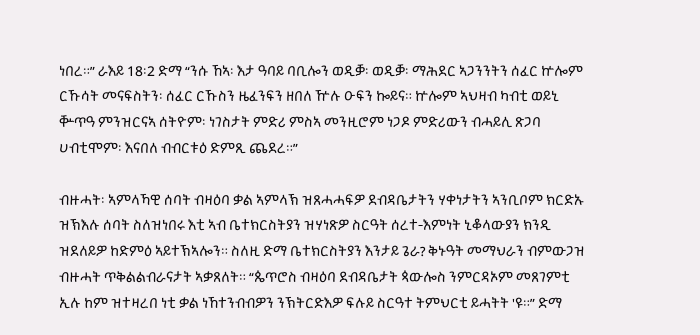ነበረ።” ራእይ 18፡2 ድማ “ንሱ ኸኣ፡ እታ ዓባይ ባቢሎን ወዲቓ፡ ወዲቓ፡ ማሕደር ኣጋንንትን ሰፈር ኵሎም ርኹሳት መናፍስትን፡ ሰፈር ርኹስን ዜፈንፍን ዘበለ ዅሉ ዑፍን ኰይና። ኵሎም ኣህዛብ ካብቲ ወይኒ ቝጥዓ ምንዝርናኣ ሰትዮም፡ ነገስታት ምድሪ ምስኣ መንዚሮም ነጋዶ ምድሪውን ብሓይሊ ጽጋባ ሀብቲሞም፡ እናበለ ብብርቱዕ ድምጺ ጨደረ።”

ብዙሓት፡ ኣምላኻዊ ሰባት ብዛዕባ ቃል ኣምላኽ ዝጸሓሓፍዎ ደብዳቤታትን ሃቀነታትን ኣንቢቦም ክርድኡ ዝኽእሉ ሰባት ስለዝነበሩ እቲ ኣብ ቤተክርስትያን ዝሃነጽዎ ስርዓት ሰረተ-እምነት ኒቆላውያን ክንዲ ዝደለይዎ ከድምዕ ኣይተኽኣሎን። ስለዚ ድማ ቤተክርስትያን እንታይ ጌራ? ቅኑዓት መማህራን ብምውጋዝ ብዙሓት ጥቅልልብራናታት ኣቃጸለት። “ጴጥሮስ ብዛዕባ ደብዳቤታት ጳውሎስ ንምርዳኦም መጸገምቲ ኢሉ ከም ዝተዛረበ ነቲ ቃል ነኸተንብብዎን ንኽትርድእዎ ፍሉይ ስርዓተ ትምህርቲ ይሓትት 'ዩ።” ድማ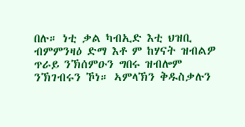በሉ። ነቲ ቃል ካብኢድ እቲ ህዝቢ ብምምንዛዕ ድማ እቶ ም ከሃናት ዝብልዎ ጥራይ ንኽሰምዑን ግበሩ ዝብሎም ንኽገብሩን ኾነ። ኣምላኽን ቅዱስቃሉን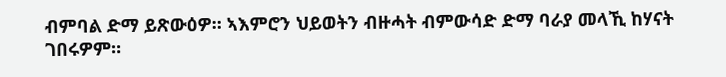ብምባል ድማ ይጽውዕዎ። ኣእምሮን ህይወትን ብዙሓት ብምውሳድ ድማ ባራያ መላኺ ከሃናት ገበሩዎም።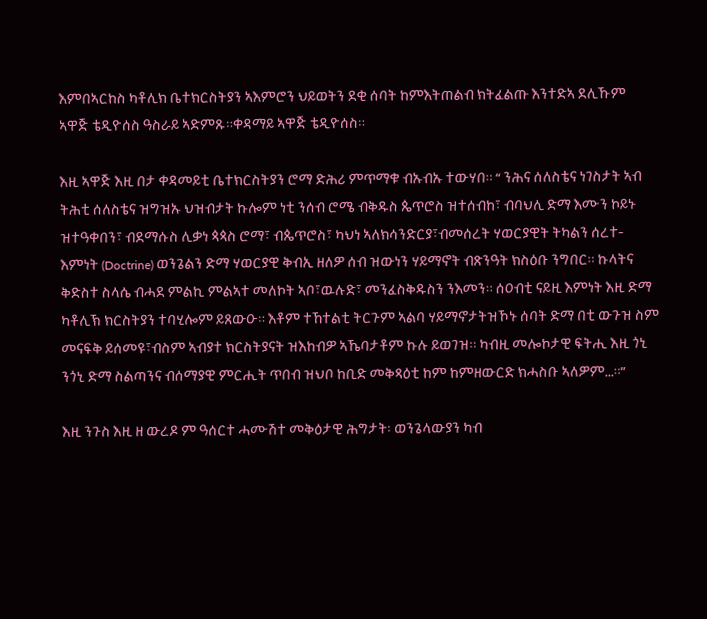እምበኣርከስ ካቶሊክ ቤተክርስትያን ኣእምሮን ህይወትን ደቂ ሰባት ከምእትጠልብ ክትፈልጡ እንተድኣ ደሊኹም ኣዋጅ ቴዲዮሰስ ዓስራይ ኣድምጹ።ቀዳማይ ኣዋጅ ቴዲዮሰስ።

እዚ ኣዋጅ እዚ በታ ቀዳመይቲ ቤተክርስትያን ሮማ ድሕሪ ምጥማቁ ብኡብኡ ተውሃበ። “ ንሕና ሰለስቴና ነገስታት ኣብ ትሕቲ ሰለስቴና ዝግዝኡ ህዝብታት ኩሎም ነቲ ንሰብ ሮሜ ብቅዱስ ጴጥሮስ ዝተሰብከ፣ ብባህሊ ድማ እሙን ኮይኑ ዝተዓቀበን፣ ብደማሱስ ሊቃነ ጳጳስ ሮማ፣ ብጴጥሮስ፣ ካህነ ኣለክሳንድርያ፣ብመሰረት ሃወርያዊት ትካልን ሰረተ-እምነት (Doctrine) ወንጌልን ድማ ሃወርያዊ ቅብኢ ዘለዎ ሰብ ዝውነን ሃይማኖት ብጽንዓት ክስዕቡ ንግበር። ኩላትና ቅድስተ ስላሴ ብሓደ ምልኪ ምልኣተ መለኮት ኣቦ፣ዉሉድ፣ መንፈስቅዱስን ንእመን። ሰዐብቲ ናይዚ እምነት እዚ ድማ ካቶሊኽ ክርስትያን ተባሂሎም ይጸውዑ። እቶም ተኸተልቲ ትርጉም ኣልባ ሃይማኖታትዝኾኑ ሰባት ድማ በቲ ውጉዝ ስም መናፍቅ ይሰመዩ፣ብስም ኣብያተ ክርስትያናት ዝእከብዎ ኣኼባታቶም ኩሉ ይወገዝ። ካብዚ መሎኮታዊ ፍትሒ እዚ ጎኒ ንጎኒ ድማ ስልጣንና ብሰማያዊ ምርሒት ጥበብ ዝህቦ ከቢድ መቅጻዕቲ ከም ከምዘውርድ ክሓስቡ ኣለዎም...።”

እዚ ንጉስ እዚ ዘ ውረዶ ም ዓሰርተ ሓሙሽተ መቅዕታዊ ሕግታት፡ ወንጌላውያን ካብ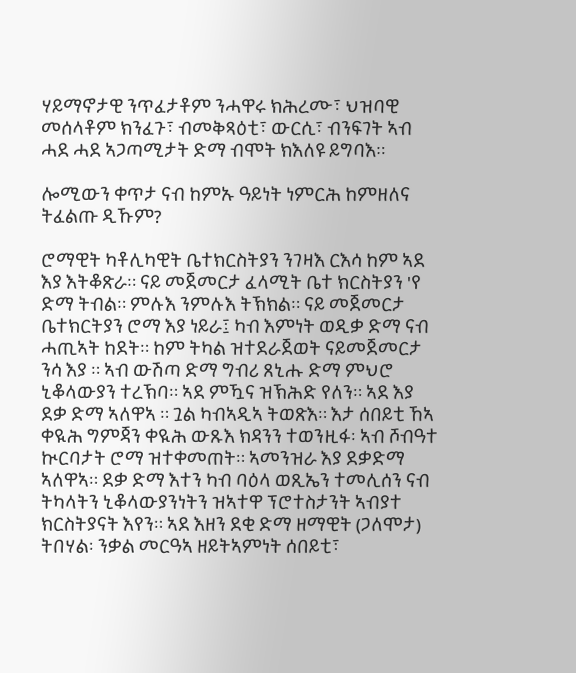ሃይማኖታዊ ንጥፈታቶም ንሓዋሩ ክሕረሙ፣ ህዝባዊ መሰላቶም ክንፈጉ፣ ብመቅጻዕቲ፣ ውርሲ፣ ብንፍገት ኣብ ሓደ ሓደ ኣጋጣሚታት ድማ ብሞት ክእለዩ ይግባእ።

ሎሚውን ቀጥታ ናብ ከምኡ ዓይነት ነምርሕ ከምዘለና ትፈልጡ ዲኹም?

ሮማዊት ካቶሊካዊት ቤተክርስትያን ንገዛእ ርእሳ ከም ኣደ እያ እትቆጽራ። ናይ መጀመርታ ፈላሚት ቤተ ክርስትያን 'የ ድማ ትብል። ምሉእ ንምሉእ ትኽክል። ናይ መጀመርታ ቤተክርትያን ሮማ እያ ነይራ፤ ካብ እምነት ወዲቃ ድማ ናብ ሓጢኣት ከደት። ከም ትካል ዝተደራጀወት ናይመጀመርታ ንሳ እያ ። ኣብ ውሽጣ ድማ ግብሪ ጸኒሑ ድማ ምህሮ ኒቆላውያን ተረኽባ። ኣደ ምዃና ዝኽሕድ የለን። ኣደ እያ ደቃ ድማ ኣለዋኣ ። ጓል ካብኣዲኣ ትወጽእ። እታ ሰበይቲ ኸኣ ቀዪሕ ግምጃን ቀዪሕ ውጹእ ክዳንን ተወንዚፋ፡ ኣብ ሾብዓተ ኲርባታት ሮማ ዝተቀመጠት። ኣመንዝራ እያ ደቃድማ ኣለዋኣ። ደቃ ድማ እተን ካብ ባዕላ ወጺኤን ተመሊሰን ናብ ትካላትን ኒቆላውያንነትን ዝኣተዋ ፕሮተስታንት ኣብያተ ክርስትያናት እየን። ኣደ እዘን ደቂ ድማ ዘማዊት (ጋለሞታ) ትበሃል፡ ንቃል መርዓኣ ዘይትኣምነት ሰበይቲ፣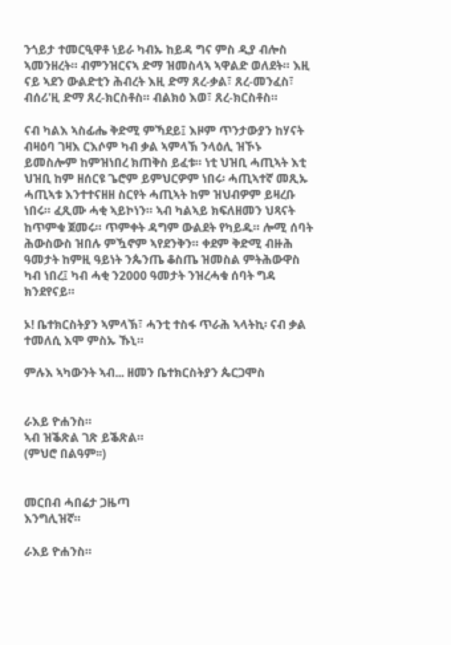ንጎይታ ተመርዒዋቶ ነይራ ካብኡ ከይዳ ግና ምስ ዲያ ብሎስ ኣመንዘረት። ብምንዝርናኣ ድማ ዝመስላኣ ኣዋልድ ወለደት። እዚ ናይ ኣደን ውልድቲን ሕብረት እዚ ድማ ጸረ-ቃል፣ ጸረ-መንፈስ፣ ብሰሪ'ዚ ድማ ጸረ-ክርስቶስ። ብልክዕ እወ፣ ጸረ-ክርስቶስ።

ናብ ካልእ ኣስፊሔ ቅድሚ ምኻደይ፤ እዞም ጥንታውያን ከሃናት ብዛዕባ ገዛእ ርእሶም ካብ ቃል ኣምላኽ ንላዕሊ ዝኾኑ ይመስሎም ከምዝነበረ ክጠቅስ ይፈቱ። ነቲ ህዝቢ ሓጢኣት እቲ ህዝቢ ከም ዘሰርዩ ጌሮም ይምህርዎም ነበሩ፡ ሓጢኣተኛ መጺኡ ሓጢኣቱ እንተተናዘዘ ስርየት ሓጢኣት ከም ዝህብዎም ይዛረቡ ነበሩ። ፈጺሙ ሓቂ ኣይኮነን። ኣብ ካልኣይ ክፍለዘመን ህጻናት ከጥምቁ ጀመሩ። ጥምቀት ዳግም ውልደት የካይዱ። ሎሚ ሰባት ሕውስውስ ዝበሉ ምዃኖም ኣየደንቅን። ቀደም ቅድሚ ብዙሕ ዓመታት ከምዚ ዓይነት ንጴንጤ ቆስጤ ዝመስል ምትሕውዋስ ካብ ነበረ፤ ካብ ሓቂ ን2000 ዓመታት ንዝረሓቁ ሰባት ግዳ ክንደየናይ።

ኦ! ቤተክርስትያን ኣምላኽ፣ ሓንቲ ተስፋ ጥራሕ ኣላትኪ፡ ናብ ቃል ተመለሲ እሞ ምስኡ ኹኒ።

ምሉእ ኣካውንት ኣብ... ዘመን ቤተክርስትያን ጴርጋሞስ


ራእይ ዮሐንስ።
ኣብ ዝቕጽል ገጽ ይቕጽል።
(ምህሮ በልዓም፡፡)


መርበብ ሓበሬታ ጋዜጣ
እንግሊዝኛ።

ራእይ ዮሐንስ።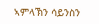ኣምላኽን ሳይንስን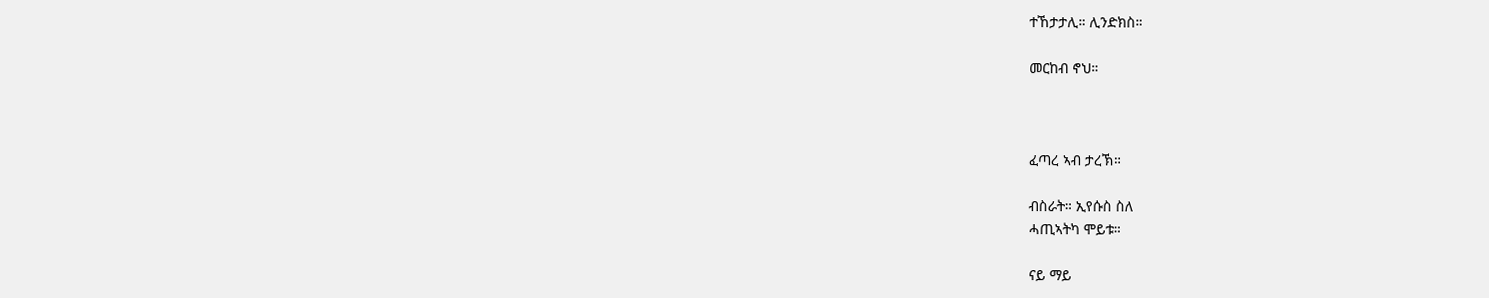ተኸታታሊ። ሊንድክስ።

መርከብ ኖህ።



ፈጣረ ኣብ ታረኽ።

ብስራት። ኢየሱስ ስለ
ሓጢኣትካ ሞይቱ።

ናይ ማይ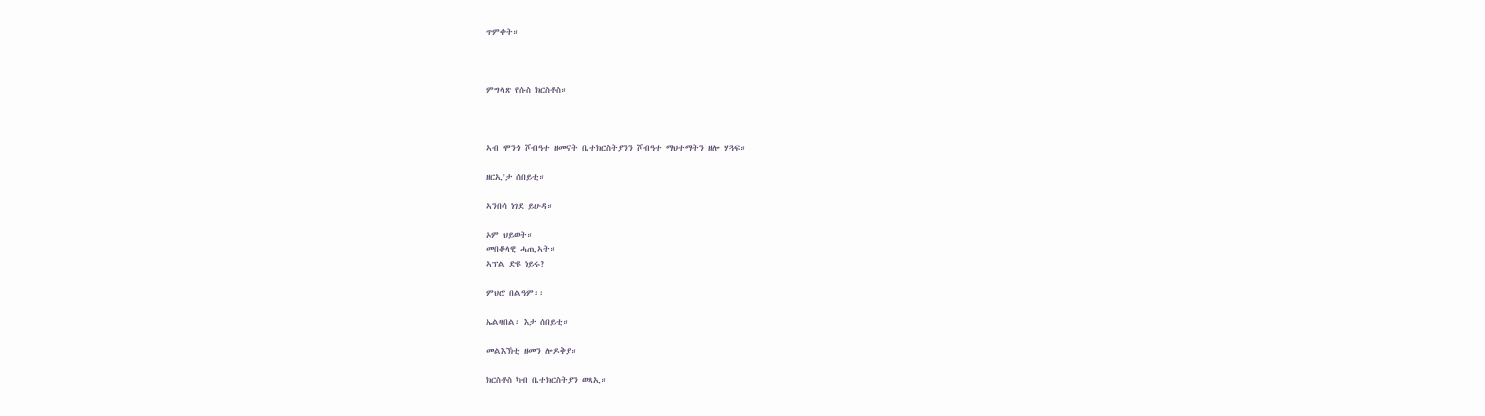ጥምቀት።



ምግላጽ የሱስ ክርስቶስ።



ኣብ ሞንጎ ሾብዓተ ዘመናት ቤተክርስትያንን ሾብዓተ ማህተማትን ዘሎ ሃጓፍ።

ዘርኢ'ታ ሰበይቲ።

ኣንበሳ ነገደ ይሁዳ።

ኦም ህይወት።
መበቆላዊ ሓጢኣት።
ኣፕል ድዩ ነይሩ?

ምህሮ በልዓም፡፡

ኤልዛበል፡ እታ ሰበይቲ።

መልእኽቲ ዘመን ሎዶቅያ።

ክርስቶስ ካብ ቤተክርስትያን ወጻኢ።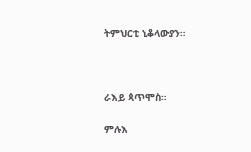ትምህርቲ ኒቆላውያን።



ራእይ ጳጥሞስ።

ምሉእ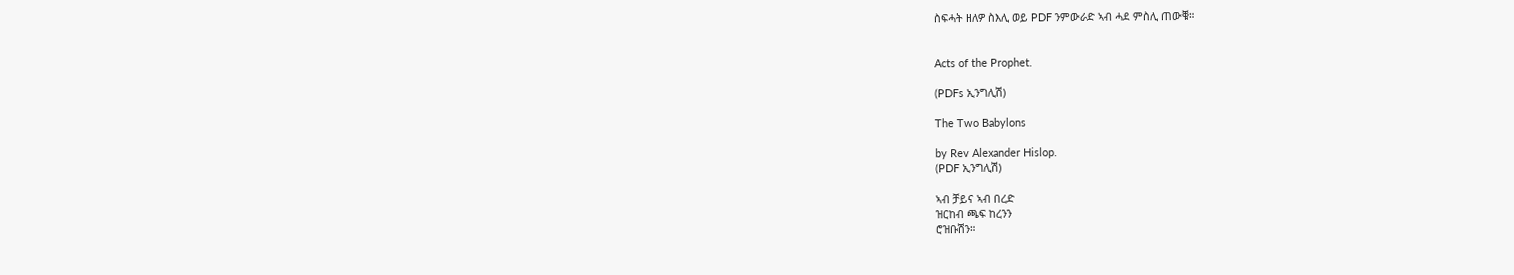ስፍሓት ዘለዎ ስእሊ ወይ PDF ንምውራድ ኣብ ሓደ ምስሊ ጠውቑ።


Acts of the Prophet.

(PDFs ኢንግሊሽ)

The Two Babylons

by Rev Alexander Hislop.
(PDF ኢንግሊሽ)

ኣብ ቻይና ኣብ በረድ
ዝርከብ ጫፍ ከረንን
ሮዝቡሽን።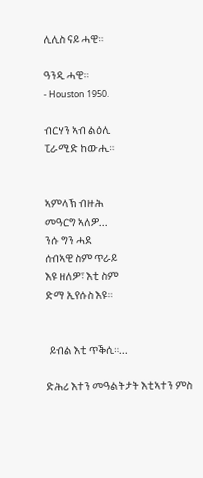ሊሊስ ናይ ሓዊ።

ዓንዲ ሓዊ።
- Houston 1950.

ብርሃን ኣብ ልዕሊ
ፒራሚድ ከውሒ።


ኣምላኽ ብዙሕ
መዓርግ ኣለዎ...
ንሱ ግን ሓደ
ሰብኣዊ ስም ጥራይ
እዩ ዘለዎ፣ እቲ ስም
ድማ ኢየሱስ እዩ።


  ይብል እቲ ጥቕሲ።...

ድሕሪ እተን መዓልትታት እቲኣተን ምስ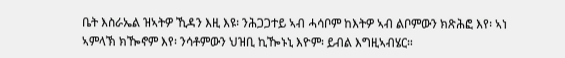ቤት እስራኤል ዝኣትዎ ኺዳን እዚ እዩ፡ ንሕጋጋተይ ኣብ ሓሳቦም ከእትዎ ኣብ ልቦምውን ክጽሕፎ እየ፡ ኣነ ኣምላኽ ክዀኖም እየ፡ ንሳቶምውን ህዝቢ ኪዀኑኒ እዮም፡ ይብል እግዚኣብሄር።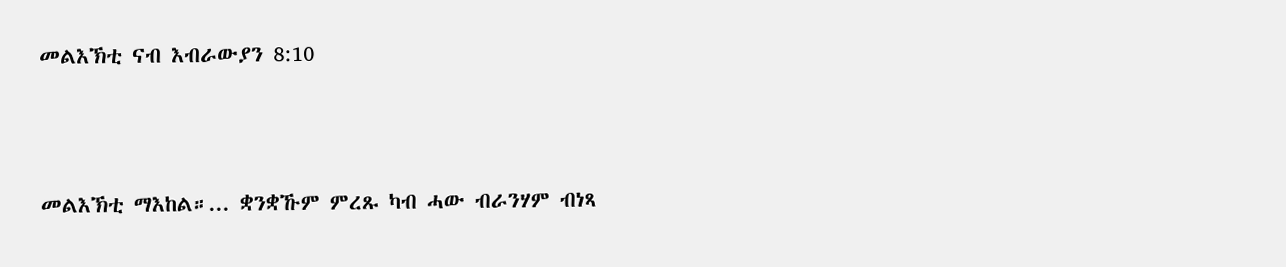መልእኽቲ ናብ እብራውያን 8:10



መልእኽቲ ማእከል።... ቋንቋኹም ምረጹ ካብ ሓው ብራንሃም ብነጻ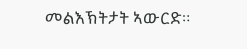መልእኽትታት ኣውርድ።